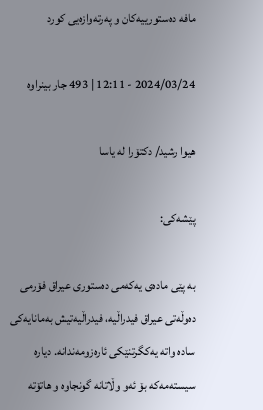مافه‌ ده‌ستورییه‌كان و په‌رته‌وازه‌یى كورد

2024/03/24 - 12:11 | 493 جار بینراوە

هیوا رشید/ دكتۆرا له‌ یاسا

پێشه‌كى:

به‌ پێى ماده‌ى یه‌كه‌مى ده‌ستورى عیراق فۆرمى ده‌وڵه‌تى عیراق فیدراڵیه‌، فیدراڵیه‌تیش به‌مانایه‌كى ساده‌ واته‌ یه‌كگرتنێكى ئاره‌زومه‌ندانه‌. دیاره‌ سیسته‌مه‌كه‌ بۆ ئه‌و وڵاتانه‌ گونجاوه‌ و هاتۆته‌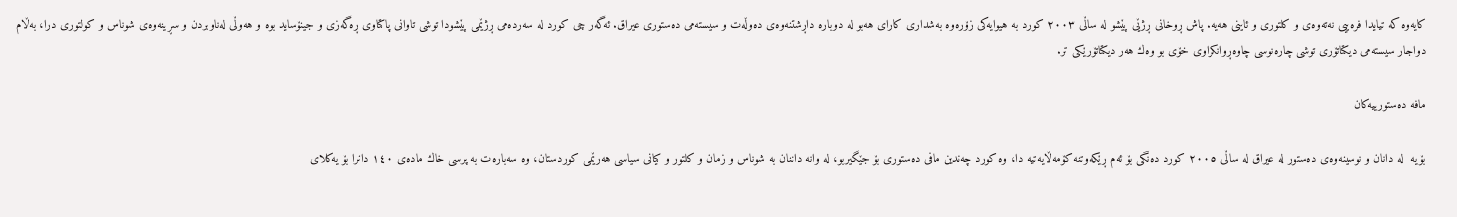كایه‌وه‌ كه‌ تیایدا فره‌ییی نه‌ته‌وه‌ى و كلتورى و ئاینى هه‌یه‌. پاش ڕوخانى ڕژێى پێشو له‌ ساڵى ٢٠٠٣ كورد به‌ هیوایه‌كى زۆره‌وه‌ به‌شدارى كاراى هه‌بو له‌ دوباره‌ داڕشتنه‌وه‌ى ده‌وڵه‌ت و سیسته‌مى ده‌ستورى عیراق. ئه‌گه‌ر چى كورد له‌ سه‌رده‌مى ڕژێمى پێشودا توشى تاوانى پاكتاوى ڕه‌گه‌زى و جینۆساید بوه‌ و هه‌وڵى له‌ناوبردن و سڕینه‌وه‌ى شوناس و كولتورى درا، به‌ڵام دواجار سیسته‌مى دیكتاتۆرى توشى چاره‌نوسى چاوه‌ڕوانكراوى خۆى بو وه‌ك هه‌ر دیكتاتۆرێكى تر.

مافه‌ ده‌ستوریيه‌كان

بۆیه‌  له‌ دانان و نوسینه‌وه‌ى ده‌ستور له‌ عیراق له‌ ساڵى ٢٠٠٥ كورد ده‌نگى بۆ ئه‌م ڕێكه‌وتنه‌ كۆمه‌ڵایه‌تیه‌ دا، وه‌ كورد چه‌ندین مافى ده‌ستورى بۆ جێگیربو، له‌ وانه‌ داننان به‌ شوناس و زمان و كلتور و كیانى سیاسى هه‌رێمى كوردستان، وه‌ سه‌باره‌ت به‌ پرسى خاك ماده‌ى ١٤٠ دانرا بۆ یه‌كلاى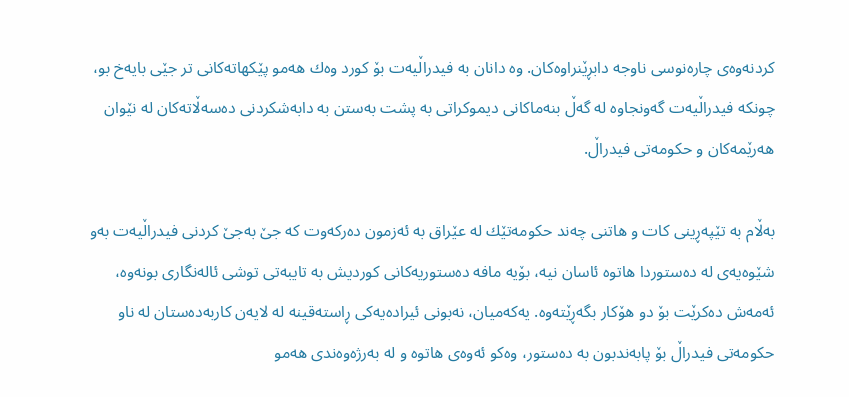كردنه‌وه‌ى چاره‌نوسى ناوجه‌ دابڕێنراوه‌كان. وه‌ دانان به‌ فیدراڵیه‌ت بۆ كورد وه‌ك هه‌مو پێكهاته‌كانى تر جێى بایه‌خ بو، چونكه‌ فیدراڵیه‌ت گه‌ونجاوه‌ له‌ گه‌ڵ بنه‌ماكانى دیموكراتى به‌ پشت به‌ستن به‌ دابه‌شكردنى ده‌سه‌ڵاته‌كان له‌ نێوان هه‌رێمه‌كان و حكومه‌تى فیدراڵ.

به‌ڵام به‌ تێپه‌ڕینى كات و هاتنى چه‌ند حكومه‌تێك له‌ عێراق به‌ ئه‌زمون ده‌ركه‌وت كه‌ جێ به‌جێ كردنى فیدراڵیه‌ت به‌و شێوه‌یه‌ى له‌ ده‌ستوردا هاتوه‌ ئاسان نیه‌، بۆیه‌ مافه‌ ده‌ستوریه‌كانى كوردیش به‌ تایبه‌تى توشى ئاله‌نگارى بونه‌وه‌، ئه‌مه‌ش ده‌كرێت بۆ دو هۆكار بگه‌ڕێته‌وه‌. یه‌كه‌میان، نه‌بونى ئیراده‌یه‌كى ڕاسته‌قینه‌ له‌ لایه‌ن كاربه‌ده‌ستان له‌ ناو حكومه‌تى فیدراڵ بۆ پابه‌ندبون به‌ ده‌ستور، وه‌كو ئه‌وه‌ى هاتوه‌ و له‌ به‌رژه‌وه‌ندى هه‌مو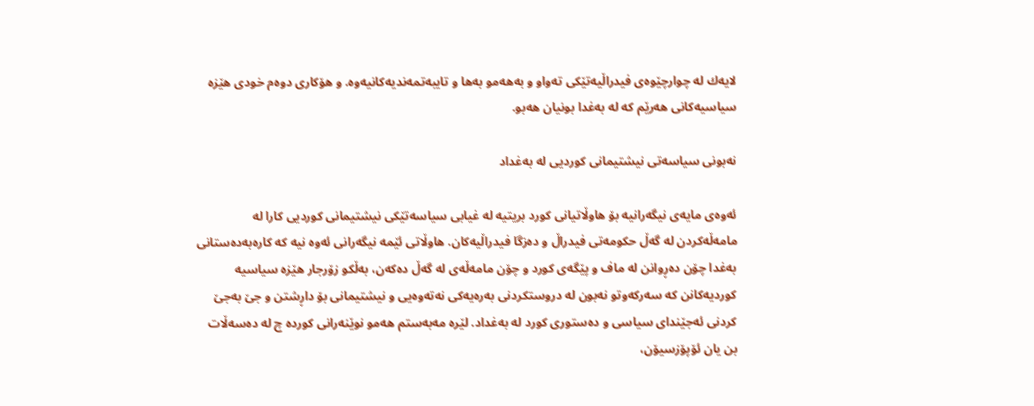لایه‌ك له‌ چوارچێوه‌ى فیدراڵیه‌تێكى ته‌واو و به‌هه‌مو به‌ها و تایبه‌تمه‌ندیه‌كانیه‌وه‌. و هۆكارى دوه‌م خودى هێزه‌ سیاسیه‌كانى هه‌رێم كه‌ له‌ به‌غدا بونیان هه‌بو.

نه‌بونى سیاسه‌تى نیشتیمانى كورديى له‌ به‌غداد

ئه‌وه‌ى مایه‌ى نیگه‌رانیه‌ بۆ هاوڵاتیانى كورد بریتیه‌ له‌ غیابى سیاسه‌تێكى نیشتیمانى كوردیی كارا له‌ مامه‌ڵه‌كردن له‌ گه‌ڵ حكومه‌تى فیدراڵ و ده‌زگا فیدراڵیه‌كان. هاوڵاتى ئێمه‌ نیگه‌رانى ئه‌وه‌ نیه‌ كه‌ كاره‌به‌ده‌ستانى به‌غدا چۆن ده‌ڕوانن له‌ ماف و پێگه‌ى كورد و چۆن مامه‌ڵه‌ى له‌ گه‌ڵ ده‌كه‌ن، به‌ڵكو زۆرجار هێزه‌ سیاسیه‌ كوردیه‌كانن كه‌ سه‌ركه‌وتو نه‌بون له‌ دروستكردنى به‌ره‌یه‌كى نه‌ته‌وه‌یی و نیشتیمانى بۆ داڕشتن و جێ به‌جێ كردنى ئه‌جێنداى سیاسى و ده‌ستورى كورد له‌ به‌غداد. لێره‌ مه‌به‌ستم هه‌مو نوێنه‌رانى كورده‌ چ له‌ ده‌سه‌ڵات بن یان ئۆپۆزسیۆن،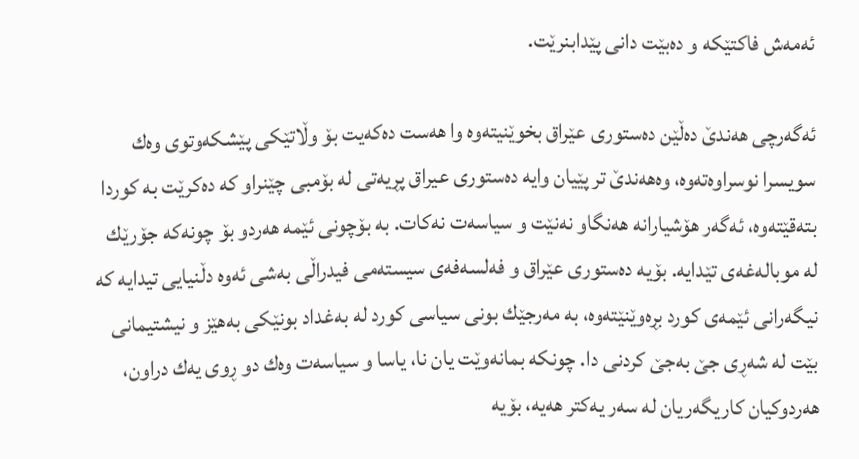ئه‌مه‌ش فاكتێكه‌ و ده‌بێت دانى پێدابنرێت.

ئه‌گه‌رچى هه‌ندێ ده‌ڵێن ده‌ستورى عێراق بخوێنیته‌وه‌ وا هه‌ست ده‌كه‌یت بۆ وڵاتێكى پێشكه‌وتوى وه‌ك سویسرا نوسراوه‌ته‌وه‌، وه‌هه‌ندێ تر پێیان وایه‌ ده‌ستورى عیراق پڕیه‌تى له‌ بۆمبى چێنراو كه‌ ده‌كرێت به‌ كوردا بته‌قێته‌وه‌، ئه‌گه‌ر هۆشیارانه‌ هه‌نگاو نه‌نێت و سیاسه‌ت نه‌كات. به‌ بۆچونى ئێمه‌ هه‌ردو بۆ چونه‌كه‌ جۆرێك له‌ موباله‌غه‌ى تێدایه‌. بۆیه‌ ده‌ستورى عێراق و فه‌لسه‌فه‌ى سیسته‌مى فیدراڵى به‌شى ئه‌وه‌ دڵنیایی تیدایه‌ كه‌ نیگه‌رانى ئێمه‌ى كورد بڕه‌وێنێته‌وه‌، به‌ مه‌رجێك بونى سیاسى كورد له‌ به‌غداد بونێكى به‌هێز و نیشتیمانى بێت له‌ شه‌ڕى جێ به‌جێ كردنى دا. چونكه‌ بمانه‌وێت یان نا، یاسا و سیاسه‌ت وه‌ك دو ڕوى یه‌ك دراون، هه‌ردوكیان كاریگه‌ریان له‌ سه‌ر یه‌كتر هه‌یه‌، بۆیه‌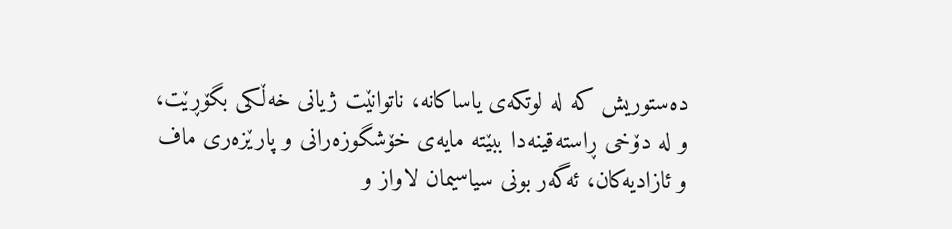ده‌ستوریش كه‌ له‌ لوتكه‌ى یاساكانه‌، ناتوانێت ژیانى خه‌ڵكى بگۆڕێت، و له‌ دۆخى ڕاسته‌قینه‌دا ببێته‌ مایه‌ى خۆشگوزه‌رانى و پارێزه‌رى ماف و ئازادیه‌كان، ئه‌گه‌ر بونى سیاسیمان لاواز و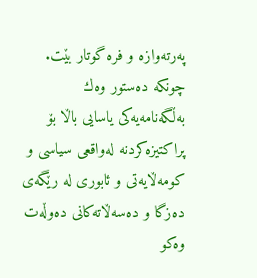په‌رته‌وازه‌ و فره‌ گوتار بێت. چونكه‌ ده‌ستور وه‌ك به‌ڵگه‌نامه‌یه‌كى یاسایى باڵا بۆ پراكتیزه‌كردنه‌ له‌واقعی سیاسى و كومه‌ڵایه‌تى و ئابوری له‌ رێگه‌ى ده‌زگا و ده‌سه‌ڵاته‌كانى ده‌وڵه‌ت وه‌كو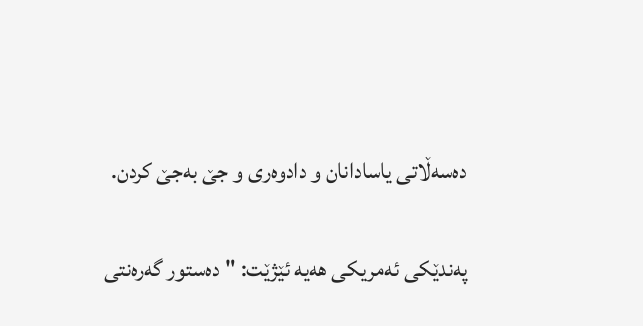ده‌سه‌ڵاتى یاسادانان و دادوه‌رى و جێ به‌جێ كردن.

په‌ندێكى ئه‌مریكى هه‌یه‌ ئێژێت: "ده‌ستور گه‌ره‌نتى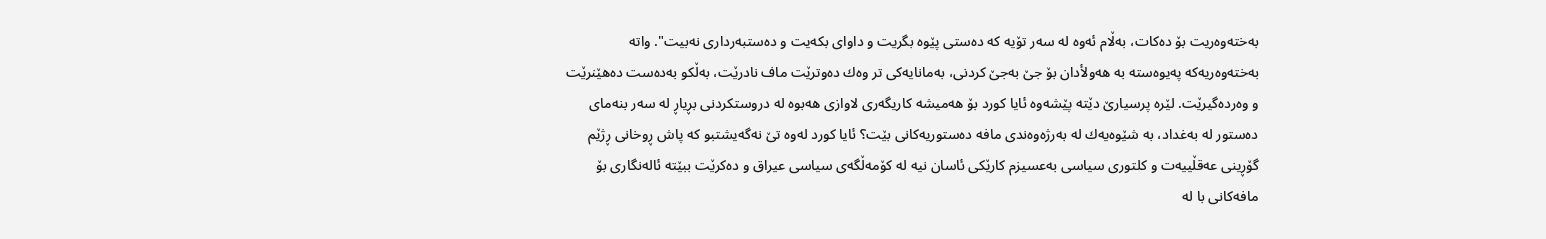به‌خته‌وه‌ریت بۆ ده‌كات، به‌ڵام ئه‌وه‌ له‌ سه‌ر تۆیه‌ كه‌ ده‌ستى پێوه‌ بگریت و داواى بكه‌یت و ده‌ستبه‌ردارى نه‌بیت". واته‌ به‌خته‌وه‌ریه‌كه‌ په‌یوه‌سته‌ به‌ هه‌ولأدان بۆ جێ به‌جێ كردنی، به‌مانایه‌كى تر وه‌ك ده‌وترێت ماف نادرێت، به‌ڵكو به‌ده‌ست ده‌هێنرێت و وه‌رده‌گیرێت. لێره‌ پرسیارێ دێته‌ پێشه‌وه‌ ئایا كورد بۆ هه‌میشه‌ كاریگه‌رى لاوازى هه‌بوه‌ له‌ دروستكردنى بڕیاڕ له‌ سه‌ر بنه‌ماى ده‌ستور له‌ به‌غداد، به‌ شێوه‌یه‌ك له‌ به‌رژه‌وه‌ندى مافه‌ ده‌ستوریه‌كانى بێت؟ ئایا كورد له‌وه‌ تێ نه‌گه‌یشتبو كه‌ پاش ڕوخانى ڕژێم گۆڕینى عه‌قڵییه‌ت و كلتورى سیاسى به‌عسیزم كارێكى ئاسان نیه‌ له‌ كۆمه‌ڵگه‌ى سیاسى عیراق و ده‌كرێت ببێته‌ ئاله‌نگارى بۆ مافه‌كانى با له‌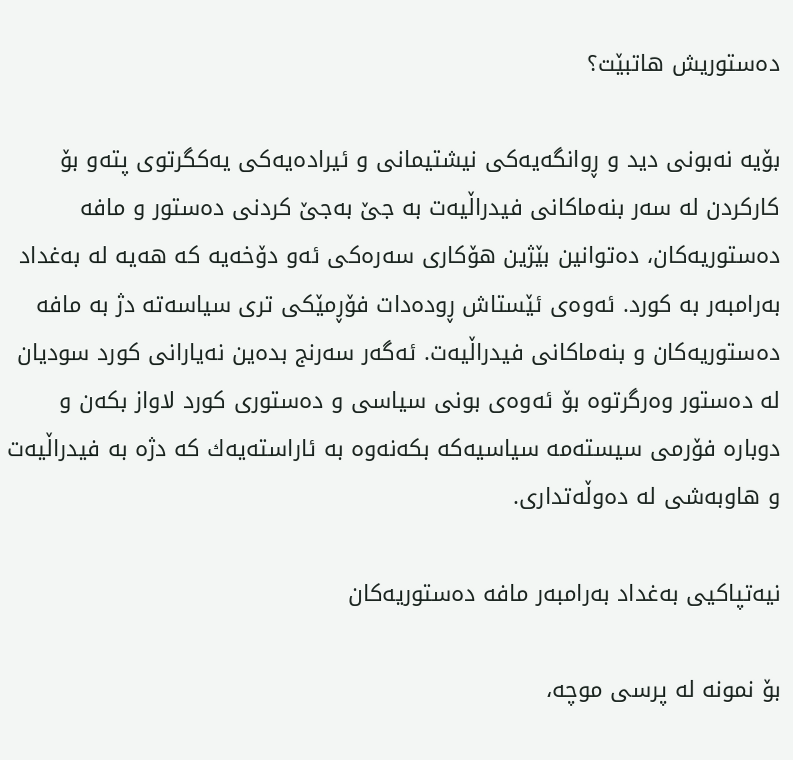ده‌ستوریش هاتبێت؟

بۆیه‌ نه‌بونى دید و ڕوانگه‌یه‌كى نیشتیمانى و ئیراده‌یه‌كى یه‌كگرتوى پته‌و بۆ كاركردن له‌ سه‌ر بنه‌ماكانى فیدراڵیه‌ت به‌ جێ به‌جێ كردنى ده‌ستور و مافه‌ ده‌ستوریه‌كان، ده‌توانین بێژین هۆكارى سه‌ره‌كى ئه‌و دۆخه‌یه‌ كه‌ هه‌یه‌ له‌ به‌غداد به‌رامبه‌ر به‌ كورد. ئه‌وه‌ى ئێستاش ڕوده‌دات فۆڕمێكى ترى سیاسه‌ته‌ دژ به‌ مافه‌ ده‌ستوریه‌كان و بنه‌ماكانى فیدراڵیه‌ت. ئه‌گه‌ر سه‌رنج بده‌ین نه‌یارانى كورد سودیان له‌ ده‌ستور وه‌رگرتوه‌ بۆ ئه‌وه‌ى بونى سیاسی و ده‌ستورى كورد لاواز بكه‌ن و دوباره‌ فۆرمى سیسته‌مه‌ سیاسیه‌كه‌ بكه‌نه‌وه‌ به‌ ئاراسته‌یه‌ك كه‌ دژه‌ به‌ فیدراڵیه‌ت و هاوبه‌شى له‌ ده‌وڵه‌تدارى.

نیه‌تپاكیى به‌غداد به‌رامبه‌ر مافه‌ ده‌ستوریه‌كان

بۆ نمونه‌ له‌ پرسی موچه‌،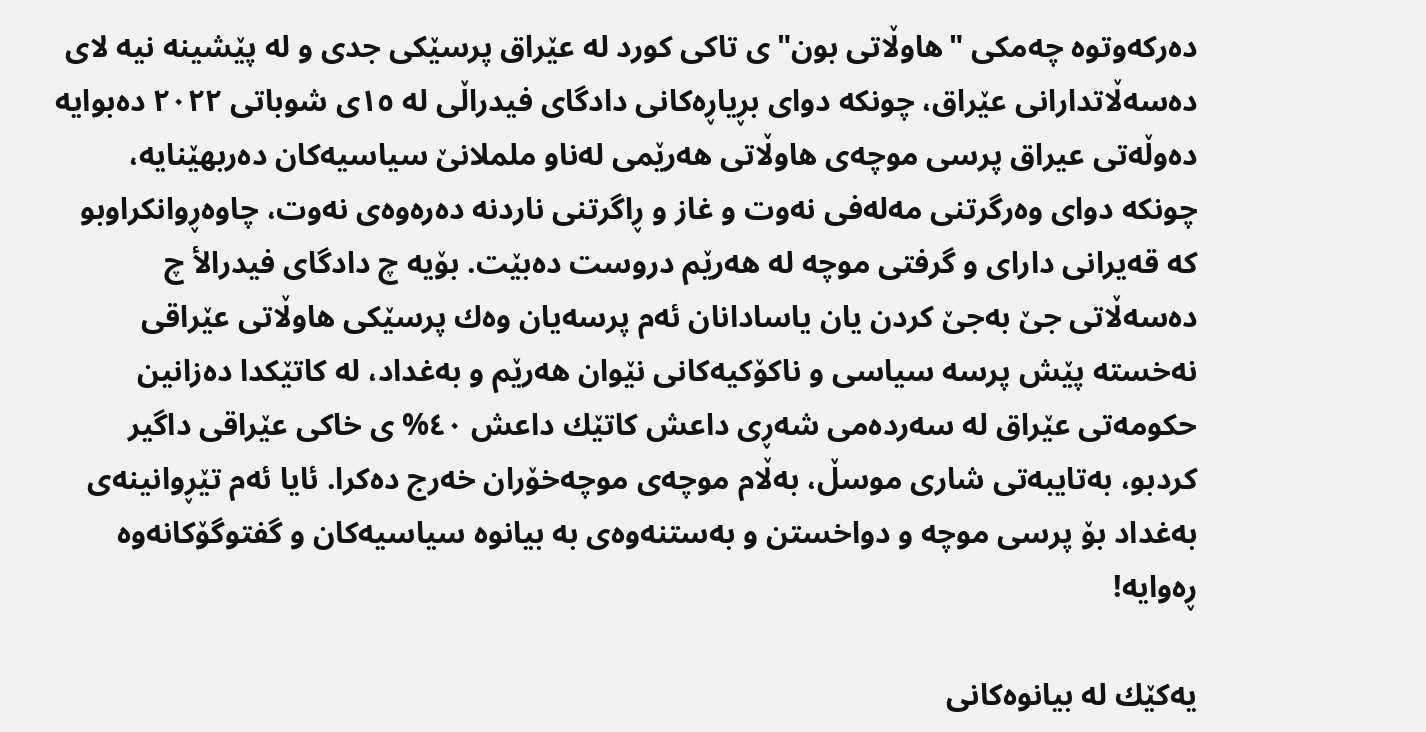ده‌ركه‌وتوه‌ چه‌مكى "هاوڵاتى بون"ى تاكى كورد له‌ عێراق پرسێكى جدى و له‌ پێشینه‌ نیه‌ لاى ده‌سه‌ڵاتدارانى عێراق، چونكه‌ دواى بڕیاڕه‌كانى دادگاى فیدراڵى له‌ ١٥ى شوباتى ٢٠٢٢ ده‌بوایه‌  ده‌وڵه‌تى عیراق پرسی موچه‌ى هاوڵاتى هه‌رێمى له‌ناو ململانێ سیاسیه‌كان ده‌ربهێنایه‌، چونكه‌ دواى وه‌رگرتنى مه‌له‌فى نه‌وت و غاز و ڕاگرتنى ناردنه‌ ده‌ره‌وه‌ى نه‌وت، چاوه‌ڕوانكراوبو كه‌ قه‌یرانى داراى و گرفتى موچه‌ له‌ هه‌رێم دروست ده‌بێت. بۆیه‌ چ دادگاى فیدرالأ چ ده‌سه‌ڵاتى جێ به‌جێ كردن یان یاسادانان ئه‌م پرسه‌یان وه‌ك پرسێكى هاوڵاتى عێراقى نه‌خسته‌ پێش پرسه‌ سیاسى و ناكۆكیه‌كانى نێوان هه‌رێم و به‌غداد، له‌ كاتێكدا ده‌زانین حكومه‌تى عێراق له‌ سه‌رده‌مى شه‌ڕى داعش كاتێك داعش ٤٠% ى خاكى عێراقى داگیر كردبو، به‌تایبه‌تى شارى موسڵ، به‌ڵام موچه‌ى موچه‌خۆران خه‌رج ده‌كرا. ئایا ئه‌م تێڕوانینه‌ى به‌غداد بۆ پرسی موچه‌ و دواخستن و به‌ستنه‌وه‌ى به‌ بیانوه‌ سیاسیه‌كان و گفتوگۆكانه‌وه‌ ڕه‌وایه‌!

یه‌كێك له‌ بیانوه‌كانى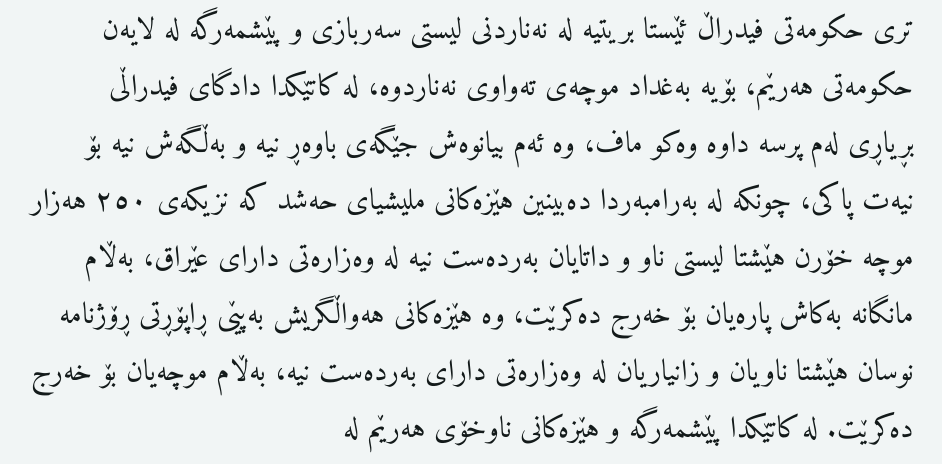ترى حكومه‌تى فیدراڵ ئێستا بریتیه‌ له‌ نه‌ناردنى لیستى سه‌ربازى و پێشمه‌رگه‌ له‌ لایه‌ن حكومه‌تى هه‌رێم، بۆیه‌ به‌غداد موچه‌ى ته‌واوى نه‌ناردوه‌، له‌ كاتێكدا دادگاى فیدراڵى بڕیاڕى له‌م پرسه‌ داوه‌ وه‌كو ماف، وه‌ ئه‌م بیانوه‌ش جێگه‌ى باوه‌ڕ نیه‌ و به‌ڵگه‌ش نیه‌ بۆ نیه‌ت پاكى، چونكه‌ له‌ به‌رامبه‌ردا ده‌بینین هێزه‌كانى ملیشیاى حه‌شد كه‌ نزیكه‌ى ٢٥٠ هه‌زار موچه‌ خۆرن هێشتا لیستى ناو و داتایان به‌رده‌ست نیه‌ له‌ وه‌زاره‌تى داراى عێراق، به‌ڵام مانگانه‌ به‌كاش پاره‌یان بۆ خه‌رج ده‌كرێت، وه‌ هێزه‌كانى هه‌واڵگریش به‌پێى ڕاپۆڕتى ڕۆژنامه‌ نوسان هێشتا ناویان و زانیاریان له‌ وه‌زاره‌تى داراى به‌رده‌ست نیه‌، به‌ڵام موچه‌یان بۆ خه‌رج ده‌كرێت. له‌ كاتێكدا پێشمه‌رگه‌ و هێزه‌كانى ناوخۆى هه‌رێم له‌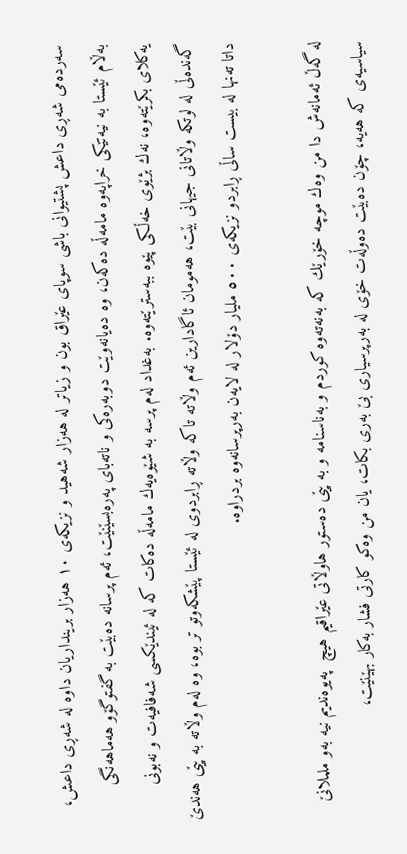سه‌رده‌مى شه‌ڕى داعش پشتیوانى باشى سوپاى عێراق بون و زیاتر له‌ هه‌زار شه‌هید و نزیكه‌ى ١٠ هه‌زار برینداریان داوه‌ له‌ شه‌ڕى داعش، به‌ڵام ئێستا به‌ نیه‌تێكى خراپه‌وه‌ مامه‌ڵه‌ ده‌كه‌ن، وه‌ ده‌یانه‌وێت دوبه‌ره‌كى و ناته‌باى په‌ره‌بسێنێت، ئه‌م پرسانه‌ ده‌بێت به‌ گفتوگۆو هه‌ماهه‌نگى یه‌كلاى بكرێته‌وه‌، نه‌ك بژێوى خه‌ڵكى پێوه‌ ببه‌سترێته‌وه‌. به‌غداد له‌م پرسه‌ به‌ شێوه‌یه‌ك مامه‌ڵه‌ ده‌كات كه‌ له‌ ئیندێكسى شه‌فافیه‌ت و نه‌بونى گه‌نده‌ڵى له‌ لوتكه‌ وڵاتانى جیهانى بێت، هه‌مومان ئاگادارین ئه‌م وڵاته‌ تاكه‌ وڵاته‌ ڕابردوى له‌ ئێستا پێشكه‌وتو تر بوه‌، وه‌ له‌م وڵاته‌ به‌ پێى هه‌ندێ داتا ته‌نها له‌ بیست ساڵى ڕابردو نزیكه‌ى ٥٠٠ ملیار دۆلار له‌ لایه‌ن به‌رپرسانه‌وه‌ بردراوه‌.

له‌ گه‌ڵ ئه‌مانه‌ش دا من وه‌ك موچه‌ خۆرێك كه‌ به‌نه‌ته‌وه‌ كوردم و به‌ناسنامه‌ و به‌ پێى ده‌ستور هاوڵاتى عێراقیم هیچ  په‌یوه‌ندیم نیه‌ به‌و ململانێ سیاسیه‌ى كه‌ هه‌یه‌، چۆن ده‌بێت ده‌وڵه‌ت خۆى له‌ به‌رپرسیارى بێ به‌رى بكات، یان من وه‌كو كارتى فشار به‌كار بهێنێت،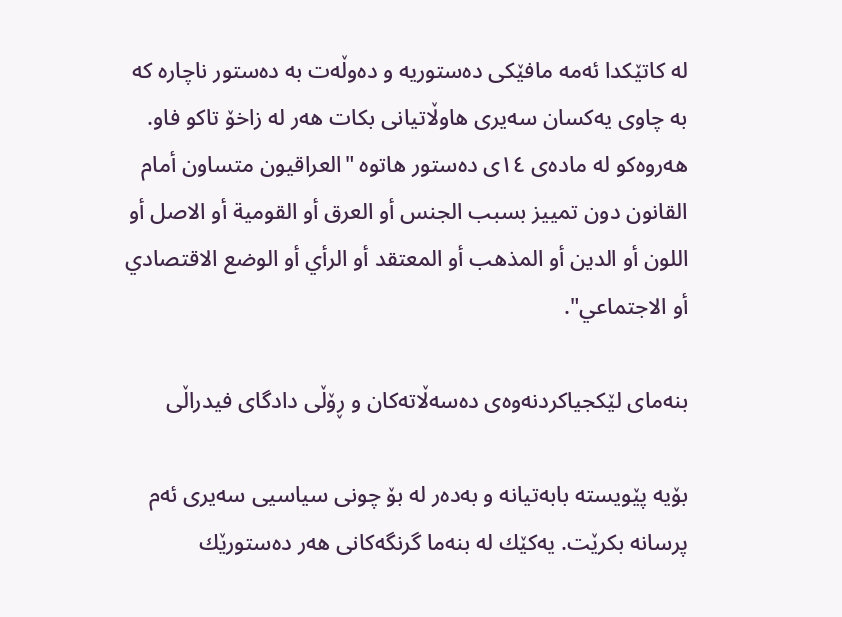له‌ كاتێكدا ئه‌مه‌ مافێكى ده‌ستوریه‌ و ده‌وڵه‌ت به‌ ده‌ستور ناچاره‌ كه‌ به‌ چاوى یه‌كسان سه‌یرى هاوڵاتیانى بكات هه‌ر له‌ زاخۆ تاكو فاو. هه‌روه‌كو له‌ ماده‌ى ١٤ى ده‌ستور هاتوه‌ "العراقيون متساون أمام القانون دون تمييز بسبب الجنس أو العرق أو القومية أو الاصل أو اللون أو الدين أو المذهب أو المعتقد أو الرأي أو الوضع الاقتصادي أو الاجتماعي".

بنه‌ماى لێكجیاكردنه‌وه‌ى ده‌سه‌ڵاته‌كان و ڕۆڵى دادگاى فیدراڵى

بۆیه‌ پێویسته‌ بابه‌تیانه‌ و به‌ده‌ر له‌ بۆ چونى سیاسیى سه‌یرى ئه‌م پرسانه‌ بكرێت. یه‌كێك له‌ بنه‌ما گرنگه‌كانى هه‌ر ده‌ستورێك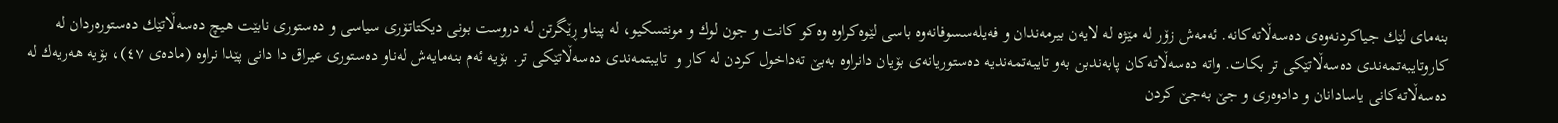بنه‌ماى لێك جیاكردنه‌وه‌ى ده‌سه‌ڵاته‌كانه‌. ئه‌مه‌ش زۆر له‌ مێژه‌ له‌ لایه‌ن بیرمه‌ندان و فه‌یله‌سسوفانه‌وه‌ باسى لێوه‌كراوه‌ وه‌كو كانت و جون لوك و مونتسكیو، له‌ پیناو ڕێگرتن له‌ دروست بونى دیكتاتۆرى سیاسى و ده‌ستورى نابێت هیچ ده‌سه‌ڵاتێك ده‌ستوره‌ردان له‌ كاروتایبه‌تمه‌ندى ده‌سه‌ڵاتێكى تر بكات. واته‌ ده‌سه‌ڵاته‌كان پابه‌ندبن به‌و تایبه‌تمه‌ندیه‌ ده‌ستوریانه‌ى بۆیان دانراوه‌ به‌بێ ته‌داخول كردن له‌ كار و  تایبتمه‌ندى ده‌سه‌ڵاتێكى تر. بۆیه‌ ئه‌م بنه‌مایه‌ش له‌ناو ده‌ستورى عیراق دا دانى پێدا نراوه‌ (ماده‌ى ٤٧)، بۆیه‌ هه‌ریه‌ك له‌ ده‌سه‌ڵاته‌كانى یاسادانان و دادوه‌رى و جێ به‌جێ كردن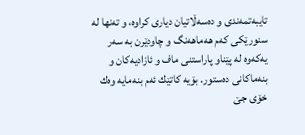تایبه‌تمه‌ندى و ده‌سه‌ڵاتیان دیارى كراوه‌، و ته‌نها له‌ سنورێكى كه‌م هه‌ماهه‌نگ و چاودێرن به‌ سه‌ر یه‌كه‌وه‌ له‌ پێناو پاراستنى ماف و ئازادیه‌كان و بنه‌ماكانى ده‌ستور. بۆیه‌ كاتێك ئه‌م بنه‌مایه‌ وه‌ك خۆى جێ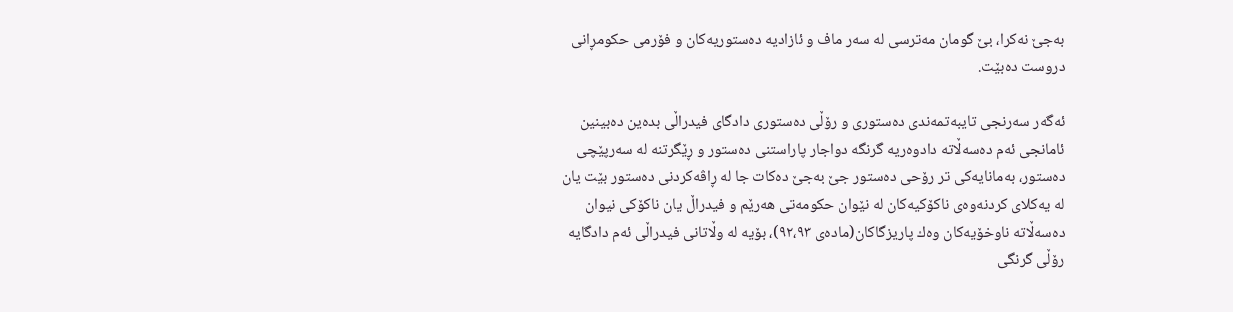به‌جێ نه‌كرا، بێ گومان مه‌ترسی له‌ سه‌ر ماف و ئازادیه‌ ده‌ستوریه‌كان و فۆرمى حكومڕانى دروست ده‌بێت.

ئه‌گه‌ر سه‌رنجى تایبه‌تمه‌ندى ده‌ستورى و رۆڵى ده‌ستورى دادگاى فیدراڵى بده‌ین ده‌بینین ئامانجى ئه‌م ده‌سه‌ڵاته‌ دادوه‌ریه‌ گرنگه‌ دواجار پاراستنى ده‌ستور و ڕێگرتنه‌ له‌ سه‌رپێچى ده‌ستور، به‌مانایه‌كى تر رۆحى ده‌ستور جێ به‌جێ ده‌كات جا له‌ ڕاڤه‌كردنى ده‌ستور بێت یان له‌ یه‌كلاى كردنه‌وه‌ى ناكۆكیه‌كان له‌ نێوان حكومه‌تى هه‌رێم و فیدراڵ یان ناكۆكى نیوان ده‌سه‌ڵاته‌ ناوخۆیه‌كان وه‌ك پاریزگاكان(ماده‌ى ٩٢،٩٣)، بۆیه‌ له‌ وڵاتانى فیدراڵى ئه‌م دادگایه‌ رۆڵى گرنگى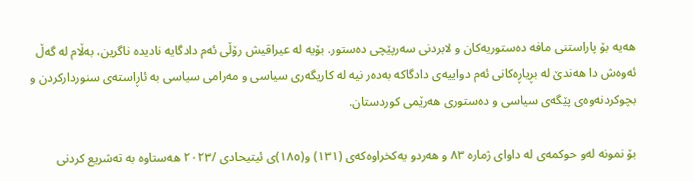هه‌یه‌ بۆ پاراستنى مافه‌ ده‌ستوریه‌كان و لابردنى سه‌رپێچى ده‌ستور. بۆیه‌ له‌ عیراقیش رۆڵى ئه‌م دادگایه‌ نادیده‌ ناگرین، به‌ڵام له‌ گه‌ڵ ئه‌وه‌ش دا هه‌ندێ له‌ بڕیاڕه‌كانى ئه‌م دواییه‌ى دادگاكه‌ به‌ده‌ر نیه‌ له‌ كاریگه‌رى سیاسى و مه‌رامى سیاسى به‌ ئاڕاسته‌ى سنورداركردن و بچوكردنه‌وه‌ى پێگه‌ى سیاسى و ده‌ستورى هه‌رێمى كوردستان.

بۆ نمونه‌ له‌و حوكمه‌ى له‌ داواى ژماره‌ ٨٣ و هه‌ردو یه‌كخراوه‌كه‌ى (١٣١) و(١٨٥)ى ئیتیحادى /٢٠٢٣ هه‌ستاوه‌ به‌ ته‌شریع كردنى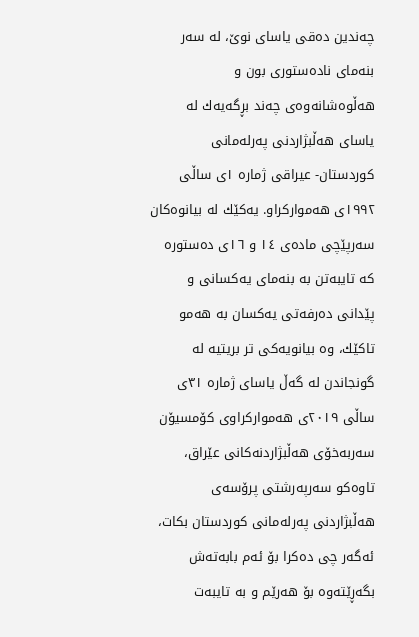چه‌ندین ده‌قى یاساى نوێ، له‌ سه‌ر بنه‌ماى ناده‌ستورى بون و هه‌ڵوه‌شانه‌وه‌ى چه‌ند بڕگه‌یه‌ك له‌ یاساى هه‌ڵبژاردنى په‌رله‌مانى كوردستان- عیراقى ژماره‌ ١ى ساڵى ١٩٩٢ى هه‌مواركراو. یه‌كێك له‌ بیانوه‌كان سه‌رپێچى ماده‌ى ١٤ و ١٦ى ده‌ستوره‌ كه‌ تایبه‌تن به‌ بنه‌ماى یه‌كسانى و پێدانى ده‌رفه‌تى یه‌كسان به‌ هه‌مو تاكێك، وه‌ بیانویه‌كى تر بریتیه‌ له‌ گونجاندن له‌ گه‌ڵ یاساى ژماره‌ ٣١ى ساڵى ٢٠١٩ى هه‌مواركراوى كۆمسیۆن سه‌ربه‌خۆى هه‌ڵبژاردنه‌كانى عێراق، تاوه‌كو سه‌رپه‌رشتى پرۆسه‌ى هه‌ڵبژاردنى په‌رله‌مانى كوردستان بكات، ئه‌گه‌ر چى ده‌كرا بۆ ئه‌م بابه‌ته‌ش بگه‌ڕێته‌وه‌ بۆ هه‌رێم و به‌ تایبه‌ت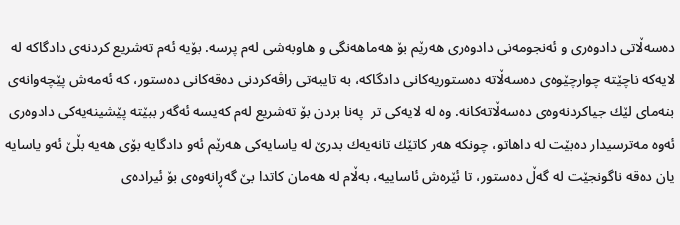ده‌سه‌ڵاتى دادوه‌رى و ئه‌نجومه‌نى دادوه‌رى هه‌رێم بۆ هه‌ماهه‌نگى و هاوبه‌شى له‌م پرسه‌. بۆیه‌ ئه‌م ته‌شریع كردنه‌ى دادگاكه‌ له‌ لایه‌كه‌ ناچێته‌ چوارچێوه‌ى ده‌سه‌ڵاته‌ ده‌ستوریه‌كانى دادگاكه‌، به‌ تایبه‌تى راڤه‌كردنى ده‌قه‌كانى ده‌ستور، كه‌ ئه‌مه‌ش پێچه‌وانه‌ى بنه‌ماى لێك جیاكردنه‌وه‌ى ده‌سه‌ڵاته‌كانه‌. وه‌ له‌ لایه‌كى تر  په‌نا بردن بۆ ته‌شریع له‌م كه‌یسه‌ ئه‌گه‌ر ببێته‌ پێشینه‌یه‌كى دادوه‌رى ئه‌وه‌ مه‌ترسیدار ده‌بێت له‌ داهاتو، چونكه‌ هه‌ر كاتێك تانه‌یه‌ك بدرێ له‌ یاسایه‌كى هه‌رێم ئه‌و دادگایه‌ بۆی هه‌یه‌ بڵێ ئه‌و یاسایه‌ یان ده‌قه‌ ناگونجێت له‌ گه‌ڵ ده‌ستور، تا ئێره‌ش ئاساییه‌، به‌ڵام له‌ هه‌مان كاتدا بێ گه‌ڕانه‌وه‌ى بۆ ئیراده‌ى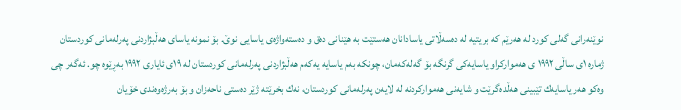نوێنه‌رانى گه‌لى كورد له‌ هه‌رێم كه‌ بریتیه‌ له‌ ده‌سه‌ڵاتى یاسادانان هه‌ستێت به‌ هێنانى ده‌ق و ده‌سته‌واژه‌ى یاسایی نوێ. بۆ نمونه‌ یاساى هه‌ڵبژاردنى په‌رله‌مانى كوردستان ژماره‌ ١ى ساڵى ١٩٩٢ ى هه‌مواركراو یاسایه‌كى گرنگه‌ بۆ گه‌له‌كه‌مان، چونكه‌ به‌م یاسایه‌ یه‌كه‌م هه‌ڵبژاردنى په‌رله‌مانى كوردستان له‌ ١٩ى ئایارى ١٩٩٢ به‌ڕێوه‌ چو. ئه‌گه‌ر چى وه‌كو هه‌ر یاسایه‌ك تێبینى هه‌ڵده‌گرێت و شایه‌نى هه‌مواركردنه‌ له‌ لایه‌ن په‌رله‌مانى كوردستان، نه‌ك بخرێته‌ ژێر ده‌ستى ناحه‌زان و بۆ به‌رژه‌وه‌ندى خۆیان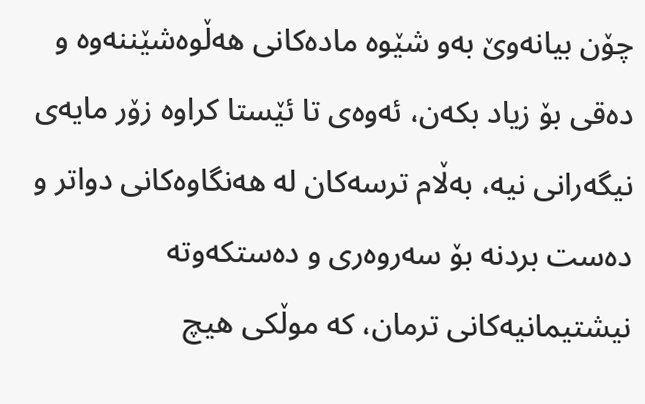چۆن بیانه‌وێ به‌و شێوه‌ ماده‌كانى هه‌ڵوه‌شێننه‌وه‌ و ده‌قى بۆ زیاد بكه‌ن، ئه‌وه‌ى تا ئێستا كراوه‌ زۆر مایه‌ى نیگه‌رانى نیه‌، به‌ڵام ترسه‌كان له‌ هه‌نگاوه‌كانى دواتر و ده‌ست بردنه‌ بۆ سه‌روه‌رى و ده‌ستكه‌وته‌ نیشتیمانیه‌كانى ترمان، كه‌ موڵكى هیچ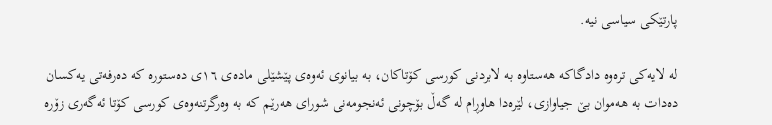پارتێكى سیاسى نیه‌.

له‌ لایه‌كى تره‌وه‌ دادگاكه‌ هه‌ستاوه‌ به‌ لابردنى كورسى كۆتاكان، به‌ بیانوى ئه‌وه‌ى پێشێلى ماده‌ى ١٦ى ده‌ستوره‌ كه‌ ده‌رفه‌تى یه‌كسان ده‌دات به‌ هه‌موان بێ جیاوازى، لێره‌دا هاوڕام له‌ گه‌ڵ بۆچونى ئه‌نجومه‌نى شوراى هه‌رێم كه‌ به‌ وه‌رگرتنه‌وه‌ى كورسى كۆتا ئه‌گه‌رى زۆره‌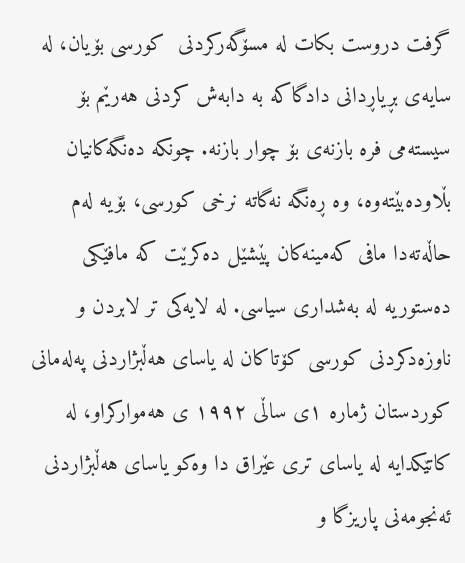گرفت دروست بكات له‌ مسۆگه‌ركردنى  كورسى بۆیان، له‌ سایه‌ى بڕیاڕدانى دادگاكه‌ به‌ دابه‌ش كردنى هه‌رێم بۆ سیسته‌مى فره‌ بازنه‌ى بۆ چوار بازنه‌. چونكه‌ ده‌نگه‌كانیان بڵاوده‌بێته‌وه‌، وه‌ ڕه‌نگه‌ نه‌گاته‌ نرخى كورسی، بۆیه‌ له‌م حاڵه‌ته‌دا مافى كه‌مینه‌كان پێشێل ده‌كرێت كه‌ مافێكى ده‌ستوریه‌ له‌ به‌شدارى سیاسى. له‌ لایه‌كى تر لابردن و ناوزه‌دكردنى كورسى كۆتاكان له‌ یاساى هه‌ڵبژاردنى په‌له‌مانى كوردستان ژماره‌ ١ى ساڵى ١٩٩٢ ى هه‌مواركراو، له‌ كاتێكدایه‌ له‌ یاساى ترى عێراق دا وه‌كو یاساى هه‌ڵبژاردنى ئه‌نجومه‌نى پاریزگا و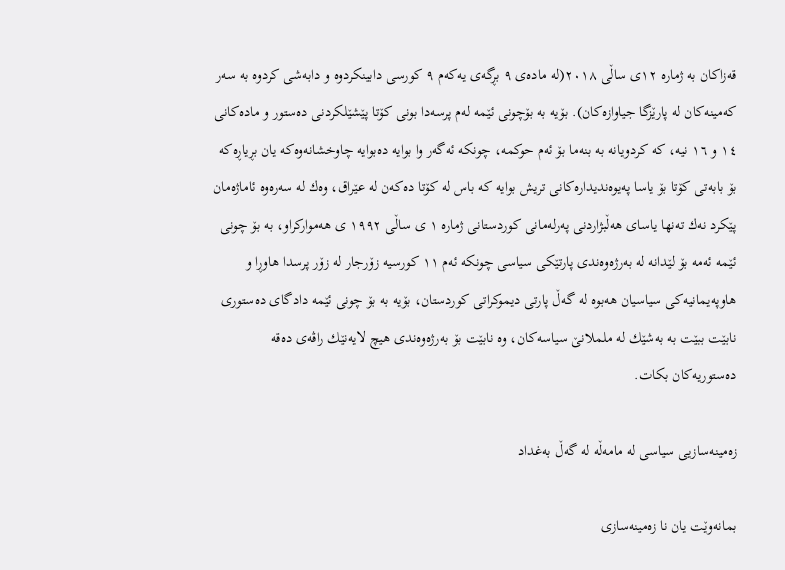قه‌زاكان به‌ ژماره‌ ١٢ى ساڵى ٢٠١٨(له‌ ماده‌ى ٩ بڕگه‌ى یه‌كه‌م ٩ كورسى دابینكردوه‌ و دابه‌شى كردوه‌ به‌ سه‌ر كه‌مینه‌كان له‌ پارێزگا جیاوازه‌كان). بۆیه‌ به‌ بۆچونى ئێمه‌ له‌م پرسه‌دا بونى كۆتا پێشێلكردنى ده‌ستور و ماده‌كانى ١٤ و ١٦ نیه‌، كه‌ كردویانه‌ به‌ بنه‌ما بۆ ئه‌م حوكمه‌، چونكه‌ ئه‌گه‌ر وا بوایه‌ ده‌بوایه‌ چاوخشانه‌وه‌كه‌ یان بڕیاڕه‌كه‌ بۆ بابه‌تى كۆتا بۆ یاسا په‌یوه‌ندیداره‌كانى تریش بوایه‌ كه‌ باس له‌ كۆتا ده‌كه‌ن له‌ عێراق، وه‌ك له‌ سه‌ره‌وه‌ ئاماژه‌مان پێكرد نه‌ك ته‌نها یاساى هه‌ڵبژاردنى په‌رله‌مانى كوردستانى ژماره‌ ١ ى ساڵى ١٩٩٢ ى هه‌مواركراو، به‌ بۆ چونى ئێمه‌ ئه‌مه‌ بۆ لێدانه‌ له‌ به‌رژه‌وه‌ندى پارتێكى سیاسى چونكه‌ ئه‌م ١١ كورسیه‌ زۆرجار له‌ زۆر پرسدا هاوڕا و هاوپه‌یمانیه‌كى سیاسیان هه‌بوه‌ له‌ گه‌ڵ پارتى دیموكراتى كوردستان، بۆیه‌ به‌ بۆ چونى ئێمه‌ دادگاى ده‌ستورى نابێت ببێت به‌ به‌شێك له‌ ململانێ سیاسه‌كان، وه‌ نابێت بۆ به‌رژه‌وه‌ندى هیچ لایه‌نێك راڤه‌ى ده‌قه‌ ده‌ستوریه‌كان بكات.

زه‌مینه‌سازیى سیاسى له‌ مامه‌ڵه‌ له‌ گه‌ڵ به‌غداد

بمانه‌وێت یان نا زه‌مینه‌سازى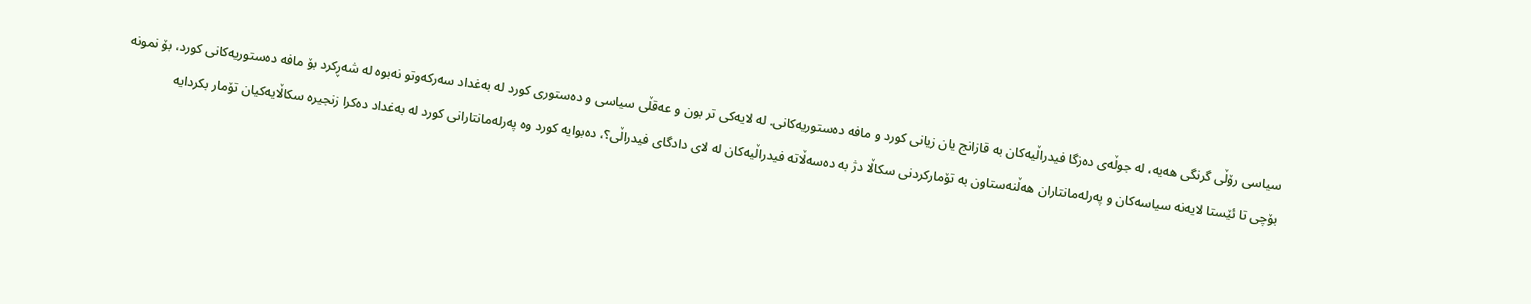سیاسى رۆڵى گرنگى هه‌یه‌، له‌ جوڵه‌ى ده‌زگا فیدراڵیه‌كان به‌ قازانج یان زیانى كورد و مافه‌ ده‌ستوریه‌كانى. له‌ لایه‌كى تر بون و عه‌قڵى سیاسى و ده‌ستورى كورد له‌ به‌غداد سه‌ركه‌وتو نه‌بوه‌ له‌ شه‌ڕكرد بۆ مافه‌ ده‌ستوریه‌كانى كورد، بۆ نمونه‌ بۆچى تا ئێستا لایه‌نه‌ سیاسه‌كان و په‌رله‌مانتاران هه‌ڵنه‌ستاون به‌ تۆماركردنى سكاڵا دژ به‌ ده‌سه‌ڵاته‌ فیدراڵیه‌كان له‌ لاى دادگاى فیدراڵى؟، ده‌بوایه‌ كورد وه‌ په‌رله‌مانتارانى كورد له‌ به‌غداد ده‌كرا زنجیره‌ سكاڵایه‌كیان تۆمار بكردایه‌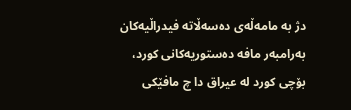دژ به‌ مامه‌ڵه‌ى ده‌سه‌ڵاته‌ فیدراڵیه‌كان به‌رامبه‌ر مافه‌ ده‌ستوریه‌كانى كورد، بۆچى كورد له‌ عیراق دا چ مافێكى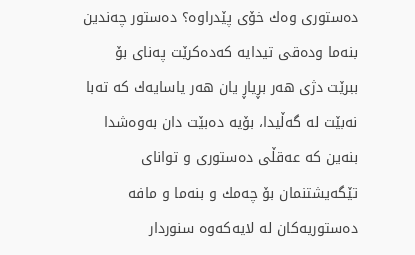ده‌ستورى وه‌ك خۆی پێدراوه‌؟ ده‌ستور چه‌ندین بنه‌ما وده‌قى تیدایه‌ كه‌ده‌كرێت په‌ناى بۆ ببرێت دژى هه‌ر بڕیاڕ یان هه‌ر یاسایه‌ك كه‌ ته‌با نه‌بێت له‌ گه‌ڵیدا، بۆیه‌ ده‌بێت دان به‌وه‌شدا بنه‌ین كه‌ عه‌قڵى ده‌ستورى و تواناى تێگه‌یشتنمان بۆ چه‌مك و بنه‌ما و مافه‌ ده‌ستوریه‌كان له‌ لایه‌كه‌وه‌ سنوردار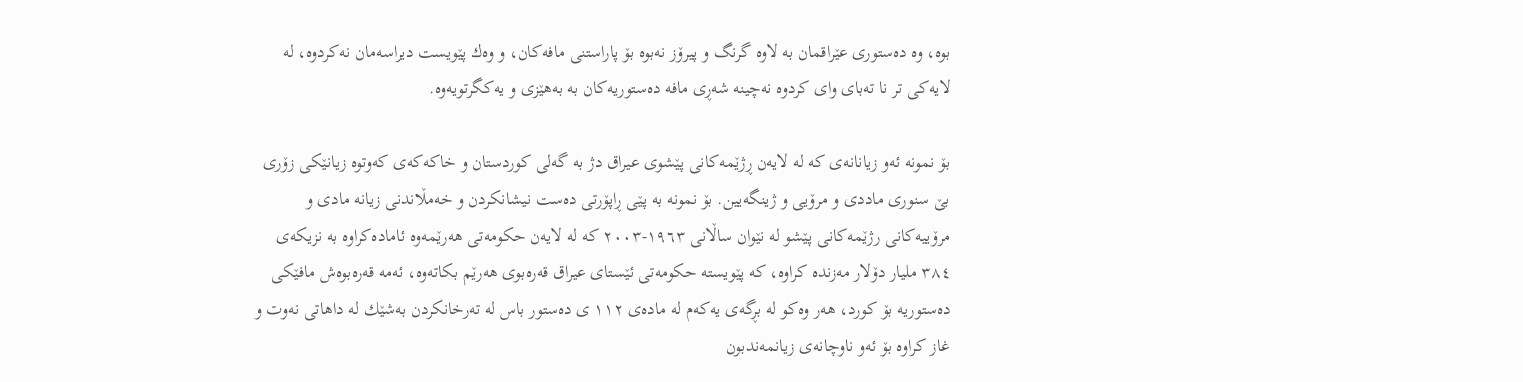بوه‌، وه‌ ده‌ستورى عێراقمان به‌ لاوه‌ گرنگ و پیرۆز نه‌بوه‌ بۆ پاراستنى مافه‌كان، و وه‌ك پێویست دیراسه‌مان نه‌كردوه‌، له‌ لایه‌كى تر نا ته‌باى واى كردوه‌ نه‌چینه‌ شه‌ڕى مافه‌ ده‌ستوریه‌كان به‌ به‌هێزى و یه‌كگرتویه‌وه‌.

بۆ نمونه‌ ئه‌و زیانانه‌ى كه‌ له‌ لایه‌ن ڕژێمه‌كانى پێشوى عیراق دژ به‌ گه‌لى كوردستان و خاكه‌كه‌ى كه‌وتوه‌ زیانێكى زۆرى بێ سنورى ماددى و مرۆیی و ژینگه‌یین. بۆ نمونه‌ به‌ پێى ڕاپۆرتى ده‌ست نیشانكردن و خه‌مڵاندنى زیانه‌ مادى و مرۆییه‌كانى رژێمه‌كانى پێشو له‌ نێوان ساڵانى ١٩٦٣-٢٠٠٣ كه‌ له‌ لایه‌ن حكومه‌تى هه‌رێمه‌وه‌ ئاماده‌كراوه‌ به‌ نزیكه‌ى ٣٨٤ ملیار دۆلار مه‌زنده‌ كراوه‌، كه‌ پێویسته‌ حكومه‌تى ئێستاى عیراق قه‌ره‌بوى هه‌رێم بكاته‌وه‌، ئه‌مه‌ قه‌ره‌بوه‌ش مافێكى ده‌ستوریه‌ بۆ كورد، هه‌ر وه‌كو له‌ بڕگه‌ى یه‌كه‌م له‌ ماده‌ى ١١٢ ى ده‌ستور باس له‌ ته‌رخانكردن به‌شێك له‌ داهاتى نه‌وت و غاز كراوه‌ بۆ ئه‌و ناوچانه‌ى زیانمه‌ندبون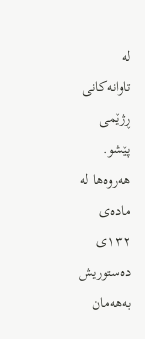له‌ تاوانه‌كانى ڕژێمى پێشو. هه‌روه‌ها له‌ ماده‌ى ١٣٢ى ده‌ستوریش به‌هه‌مان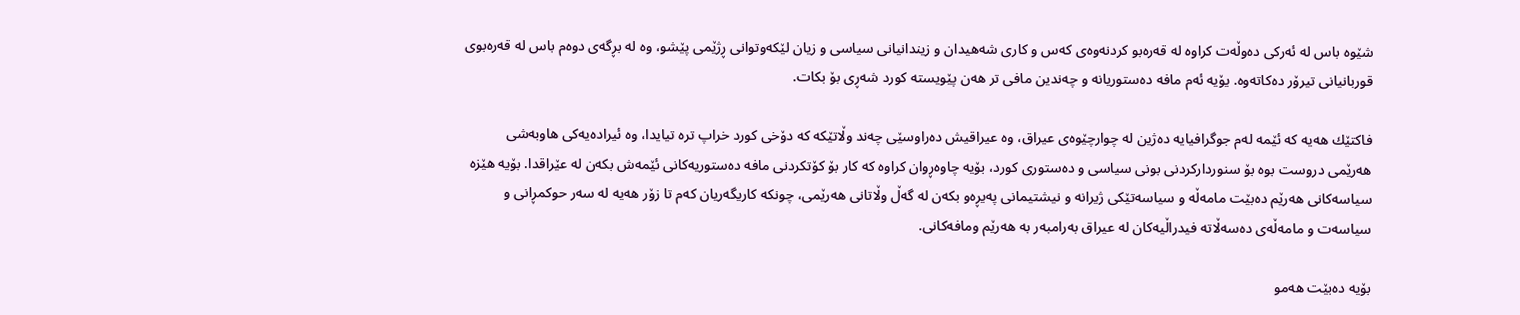شێوه‌ باس له‌ ئه‌ركى ده‌وڵه‌ت كراوه‌ له‌ قه‌ره‌بو كردنه‌وه‌ى كه‌س و كارى شه‌هیدان و زیندانیانى سیاسى و زیان لێكه‌وتوانى ڕژێمى پێشو، وه‌ له‌ بڕگه‌ى دوه‌م باس له‌ قه‌ره‌بوى قوربانیانى تیرۆر ده‌كاته‌وه‌. یۆیه‌ ئه‌م مافه‌ ده‌ستوریانه‌ و چه‌ندین مافى تر هه‌ن پێویسته‌ كورد شه‌ڕى بۆ بكات.

فاكتێك هه‌یه‌ كه‌ ئێمه‌ له‌م جوگرافیایه‌ ده‌ژین له‌ چوارچێوه‌ى عیراق، وه‌ عیراقیش ده‌راوسێى چه‌ند وڵاتێكه‌ كه‌ دۆخى كورد خراپ تره‌ تیایدا، وه‌ ئیراده‌یه‌كى هاوبه‌شى هه‌رێمى دروست بوه‌ بۆ سنورداركردنى بونى سیاسی و ده‌ستورى كورد، بۆیه‌ چاوه‌ڕوان كراوه‌ كه‌ كار بۆ كۆتكردنى مافه‌ ده‌ستوریه‌كانى ئێمه‌ش بكه‌ن له‌ عێراقدا. بۆیه‌ هێزه‌ سیاسه‌كانى هه‌رێم ده‌بێت مامه‌ڵه‌ و سیاسه‌تێكى ژیرانه‌ و نیشتیمانى په‌یڕه‌و بكه‌ن له‌ گه‌ڵ وڵاتانى هه‌رێمى، چونكه‌ كاریگه‌ریان كه‌م تا زۆر هه‌یه‌ له‌ سه‌ر حوكمڕانى و سیاسه‌ت و مامه‌ڵه‌ى ده‌سه‌ڵاته‌ فیدراڵیه‌كان له‌ عیراق به‌رامبه‌ر به‌ هه‌رێم ومافه‌كانى.

بۆیه‌ ده‌بێت هه‌مو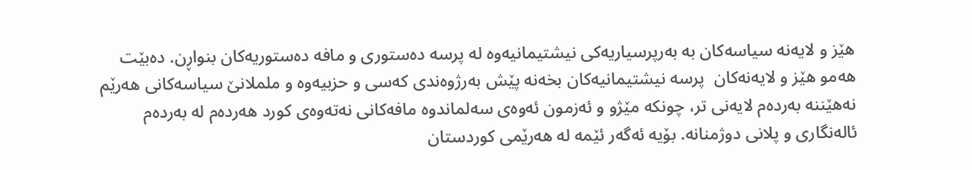هێز و لایه‌نه‌ سیاسه‌كان به‌ به‌رپرسیاریه‌كى نیشتیمانیه‌وه‌ له‌ پرسه‌ ده‌ستورى و مافه‌ ده‌ستوریه‌كان بنواڕن. ده‌بێت هه‌مو هێز و لایه‌نه‌كان  پرسه‌ نیشتیمانیه‌كان بخه‌نه‌ پێش به‌رژوه‌ندى كه‌سى و حزبیه‌وه‌ و ململانێ سیاسه‌كانى هه‌رێم نه‌هێننه‌ به‌رده‌م لایه‌نى تر، چونكه‌ مێژو و ئه‌زمون ئه‌وه‌ى سه‌لماندوه‌ مافه‌كانى نه‌ته‌وه‌ى كورد هه‌رده‌م له‌ به‌رده‌م ئاله‌نگارى و پلانى دوژمنانه‌. بۆیه‌ ئه‌گه‌ر ئێمه‌ له‌ هه‌رێمى كوردستان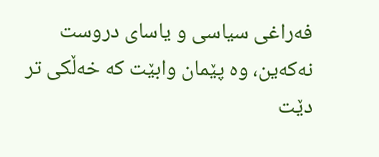فه‌راغى سیاسی و یاسای دروست نه‌كه‌ین، وه‌ پێمان وابێت كه‌ خه‌ڵكى تر دێت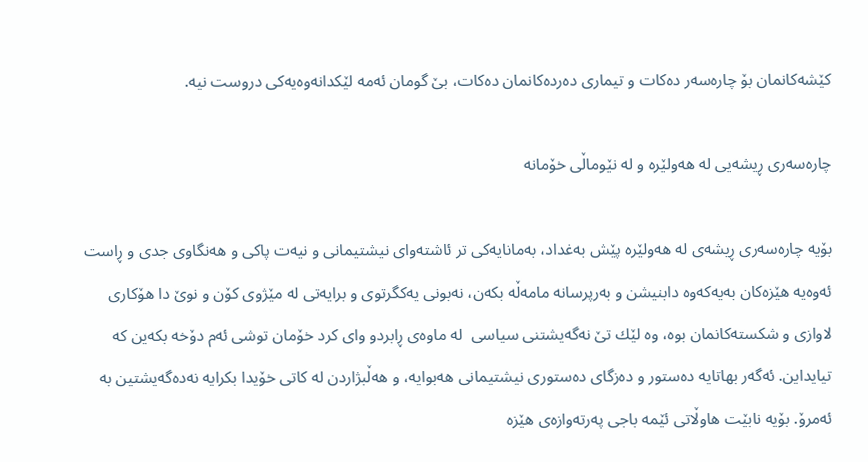كێشه‌كانمان بۆ چاره‌سه‌ر ده‌كات و تیمارى ده‌رده‌كانمان ده‌كات، بێ گومان ئه‌مه‌ لێكدانه‌وه‌یه‌كى دروست نیه‌.

چاره‌سه‌رى ڕیشه‌یی له‌ هه‌ولێره‌ و له‌ نێوماڵى خۆمانه‌

بۆیه‌ چاره‌سه‌رى ڕیشه‌ى له‌ هه‌ولێره‌ پێش به‌غداد، به‌مانایه‌كى تر ئاشته‌واى نیشتیمانى و نیه‌ت پاكى و هه‌نگاوى جدى و ڕاست ئه‌وه‌یه‌ هێزه‌كان به‌یه‌كه‌وه‌ دابنیشن و به‌رپرسانه‌ مامه‌ڵه‌ بكه‌ن، نه‌بونى یه‌كگرتوى و برایه‌تى له‌ مێژوى كۆن و نوێ دا هۆكارى لاوازى و شكسته‌كانمان بوه‌، وه‌ لێك تێ نه‌گه‌یشتنى سیاسى  له‌ ماوه‌ى ڕابردو واى كرد خۆمان توشى ئه‌م دۆخه‌ بكه‌ین كه‌ تیایداین. ئه‌گه‌ر بهاتایه‌ ده‌ستور و ده‌زگاى ده‌ستورى نیشتیمانى هه‌بوایه‌، و هه‌ڵبژاردن له‌ كاتى خۆیدا بكرایه‌ نه‌ده‌گه‌یشتین به‌ ئه‌مرۆ. بۆیه‌ نابێت هاوڵاتى ئێمه‌ باجى په‌رته‌وازه‌ى هێزه‌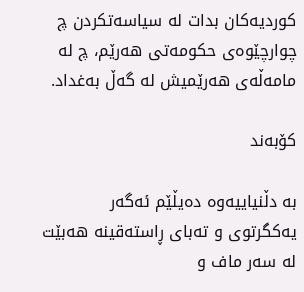كوردیه‌كان بدات له‌ سیاسه‌تكردن چ چوارچێوه‌ى حكومه‌تى هه‌رێم، چ له‌ مامه‌ڵه‌ى هه‌رێمیش له‌ گه‌ڵ به‌غداد.

كۆبه‌ند

به‌ دڵنیاییه‌وه‌ ده‌یڵێم ئه‌گه‌ر یه‌كگرتوى و ته‌باى ڕاسته‌قینه‌ هه‌بێت له‌ سه‌ر ماف و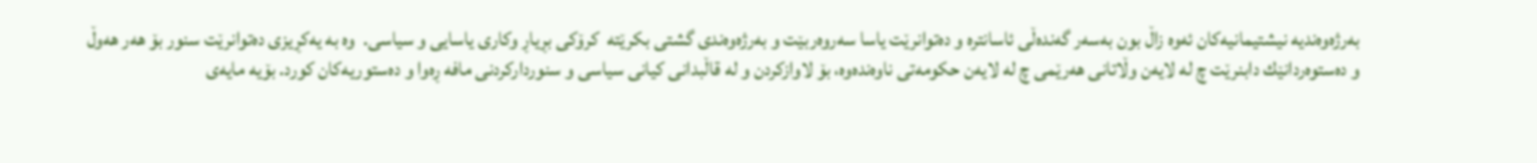به‌رژه‌وه‌ندیه‌ نیشتیمانیه‌كان ئه‌وه‌ زاڵ بون به‌سه‌ر گه‌نده‌ڵى ئاسانتره‌ و ده‌توانرێت یاسا سه‌روه‌ربێت و به‌رژه‌وه‌ندى گشتى بكرێته‌  كرۆكى بڕیاڕ وكارى یاسایی و سیاسى.  وه‌ به‌ یه‌كڕیزى ده‌توانرێت سنور بۆ هه‌ر هه‌وڵ و ده‌ستوه‌ردانێك دابنرێت چ له‌ لایه‌ن وڵاتانى هه‌رێمى چ له‌ لایه‌ن حكومه‌تى ناوه‌نده‌وه‌، بۆ لاوازكردن و له‌ قاڵبدانى كیانى سیاسى و سنورداركردنى مافه‌ ڕه‌وا و ده‌ستوریه‌كان كورد. بۆیه‌ مایه‌ى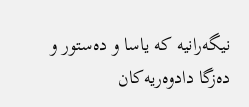نیگه‌رانیه‌ كه‌ یاسا و ده‌ستور و ده‌زگا دادوه‌ریه‌كان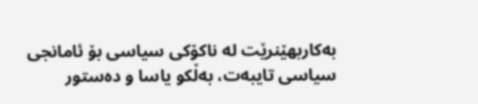به‌كاربهێنرێت له‌ ناكۆكى سیاسى بۆ ئامانجى سیاسى تایبه‌ت، به‌ڵكو یاسا و ده‌ستور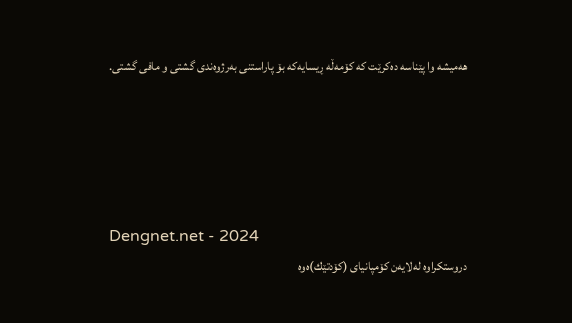هه‌میشه‌ وا پێناسه‌ ده‌كرێت كه‌ كۆمه‌ڵه‌ ڕیسایه‌كه‌ بۆ پاراستنى به‌رژوه‌ندى گشتى و مافى گشتى.





Dengnet.net - 2024
دروستکراوە لەلایەن کۆمپانیای (کۆدتێك)ەوە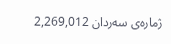ژمارەی سەردان 2,269,012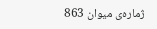ژمارەی میوان 863